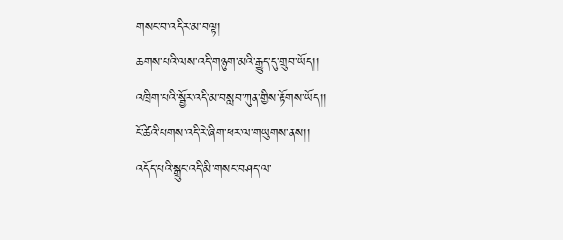གསང་བ་འདིར་མ་བལྟ།
ཆགས་པའི་ལས་འདི་གཉུག་མའི་རྒྱུད་དུ་གྲུབ་ཡོད།།
འཁྲིག་པའི་སྦྱོར་འདི་མ་བསླབ་ཀུན་གྱིས་རྟོགས་ཡོད།།
ངོ་ཚེའི་པགས་འདི་རེ་ཞིག་ཕར་ལ་གཡུགས་ནས།།
འདོད་པའི་སྒྲུང་འདི་མི་གསང་བཤད་ལ་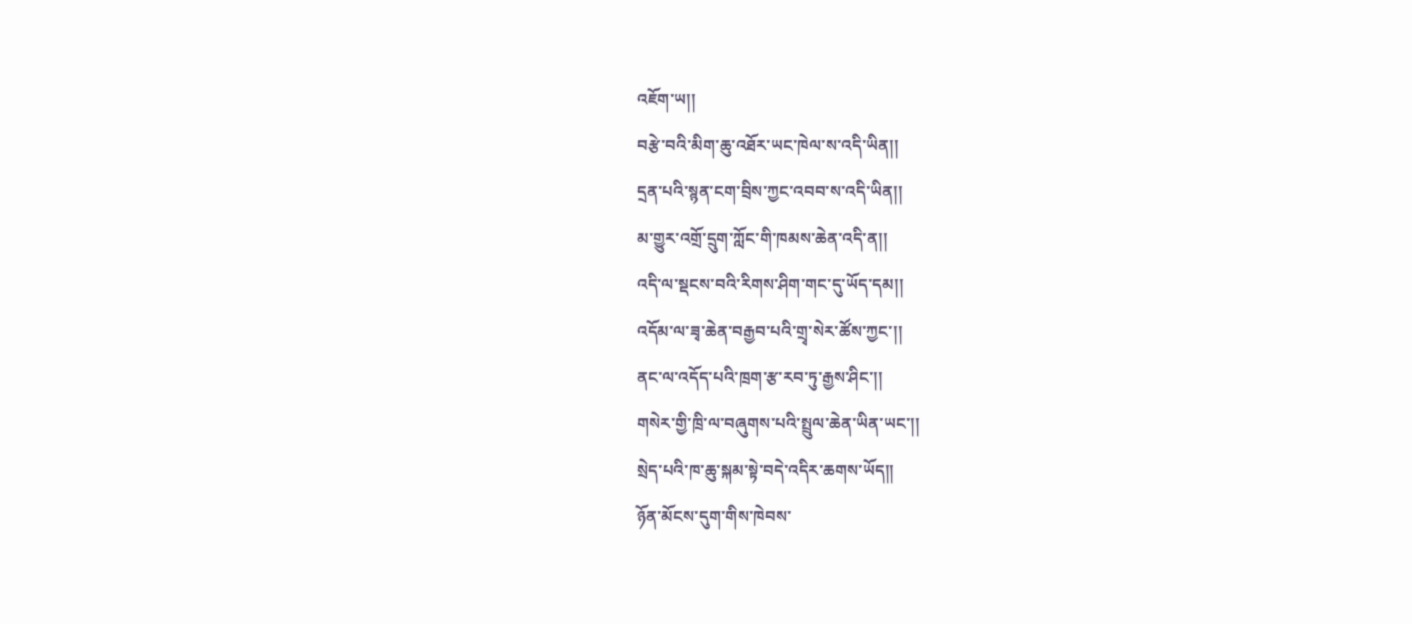འཇོག་ཡ།།
བརྩེ་བའི་མིག་ཆུ་འཐོར་ཡང་ཁེལ་ས་འདི་ཡིན།།
དྲན་པའི་སྙན་ངག་བྲིས་ཀྱང་འབབ་ས་འདི་ཡིན།།
མ་གྱུར་འགྲོ་དྲུག་ཀློང་གི་ཁམས་ཆེན་འདི་ན།།
འདི་ལ་སྡངས་བའི་རིགས་ཤིག་གང་དུ་ཡོད་དམ།།
འདོམ་ལ་ཟྭ་ཆེན་བརྒྱབ་པའི་གྲྭ་སེར་ཚོས་ཀྱང་།།
ནང་ལ་འདོད་པའི་ཁྲག་རྩ་རབ་ཏུ་རྒྱས་ཤིང་།།
གསེར་གྱི་ཁྲི་ལ་བཞུགས་པའི་སྤྲུལ་ཆེན་ཡིན་ཡང་།།
སྲེད་པའི་ཁ་ཆུ་སྐམ་སྟེ་བདེ་འདིར་ཆགས་ཡོད།།
ཉོན་མོངས་དུག་གིས་ཁེབས་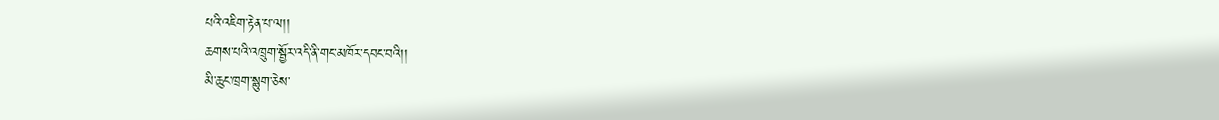པའི་འཇིག་རྟེན་པ་ལ།།
ཆགས་པའི་འཁྲུག་སྦྱོར་འདི་ནི་གང་མཁོར་དབང་བའི།།
མི་ཆུང་ཁྲག་སྙུག་ཅེས་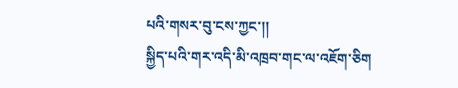པའི་གསར་བུ་ངས་ཀྱང་།།
སྐྱིད་པའི་གར་འདི་མི་འཁྲབ་གང་ལ་འཇོག་ཅིག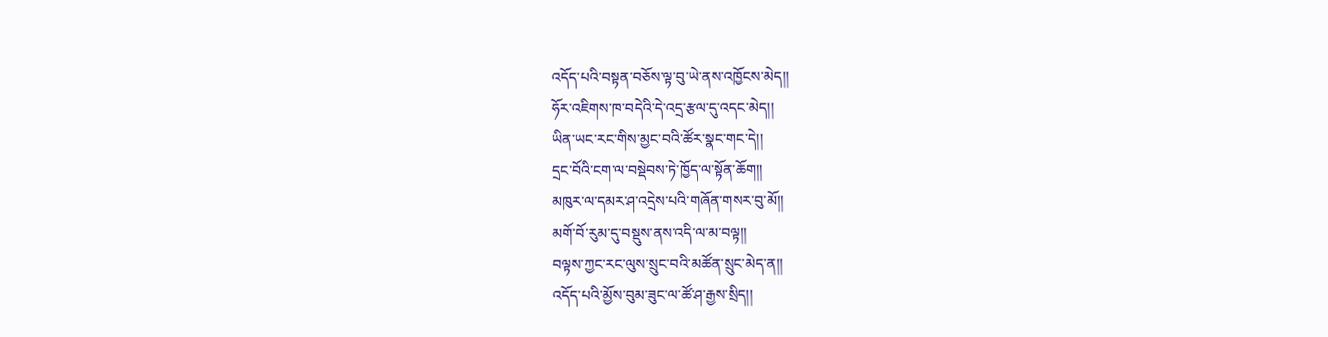འདོད་པའི་བསྟན་བཅོས་ལྟ་བུ་ཡེ་ནས་འཁྱོངས་མེད།།
ཧོར་འཇིགས་ཁ་བདེའི་དེ་འདྲ་རྩལ་དུ་འདང་མེད།།
ཡིན་ཡང་རང་གིས་མྱང་བའི་ཚོར་སྣང་གང་དེ།།
དྲང་བོའི་ངག་ལ་བསྡེབས་ཏེ་ཁྱོད་ལ་སྟོན་ཆོག།།
མཁུར་ལ་དམར་ཤ་འདྲེས་པའི་གཞོན་གསར་བུ་མོ།།
མགོ་བོ་རུམ་དུ་བསྡུས་ནས་འདི་ལ་མ་བལྟ།།
བལྟས་ཀྱང་རང་ལུས་སྲུང་བའི་མཚོན་སྲུང་མེད་ན།།
འདོད་པའི་མྱོས་བུམ་ཟུང་ལ་ཚོ་ཤ་རྒྱས་སྲིད།།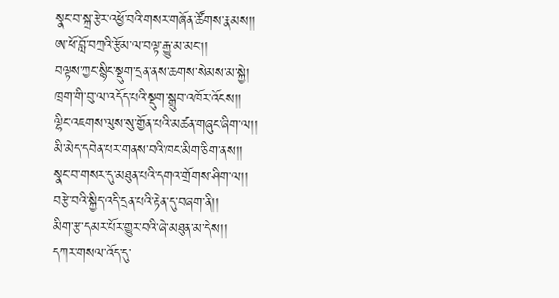སྣང་བ་སྐྲ་རྩེར་འཕྱོ་བའི་གསར་གཞོན་ཚོགས་རྣམས།།
ཨ་ཕོ་བློ་བཀྲའི་རྩོམ་ལ་བལྟ་རྒྱུ་མ་མང།།
བལྟས་ཀྱང་སྙིང་སྡུག་དྲན་ནས་ཆགས་སེམས་མ་སྐྱེ།
ཁྲག་གི་བུ་ལ་འདོད་པའི་སྡུག་སྒྲུབ་འཁོར་འོངས།།
ལྷིང་འཇགས་ལུས་སུ་གྱོན་པའི་མཚན་གཞུང་ཞིག་ལ།།
མི་མེད་དབེན་པར་གནས་བའི་ཁང་མིག་ཅིག་ནས།།
སྣང་བ་གསར་དུ་མཐུན་པའི་དགའ་གྲོགས་ཤིག་ལ།།
བརྩེ་བའི་སྐྱིད་འདི་དྲན་པའི་རྟེན་དུ་བཞག་ནི།།
མིག་རྩ་དམར་པོར་གྱུར་བའི་ཞེ་མཐུན་མ་དེས།།
དཀར་གསལ་འོད་དུ་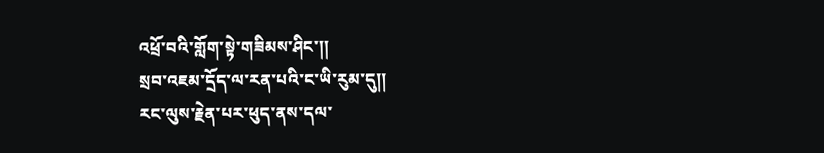འཕྲོ་བའི་གློག་སྟེ་གཟིམས་ཤིང་།།
སྲབ་འཇམ་དྲོད་ལ་རན་པའི་ང་ཡི་རུམ་དུ།།
རང་ལུས་རྗེན་པར་ཕུད་ནས་དལ་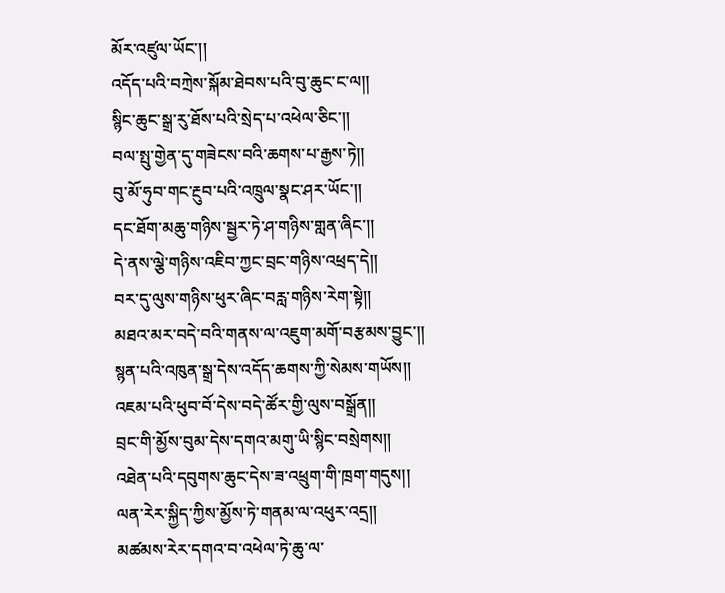མོར་འཛུལ་ཡོང་།།
འདོད་པའི་བཀྲེས་སྐོམ་ཐེབས་པའི་བུ་ཆུང་ང་ལ།།
སྙིང་ཆུང་སྒྲ་རུ་ཐོས་པའི་སྲེད་པ་འཕེལ་ཅིང་།།
བལ་སྤུ་གྱེན་དུ་གཟེངས་བའི་ཆགས་པ་རྒྱས་ཏེ།།
བུ་མོ་ཧུབ་གང་རྔུབ་པའི་འཁྲུལ་སྣང་ཤར་ཡོང་།།
དང་ཐོག་མཆུ་གཉིས་སྦྱར་ཏེ་ཤ་གཉིས་གླན་ཞིང་།།
དེ་ནས་ལྕེ་གཉིས་འཇིབ་ཀྱང་བྲང་གཉིས་འཕྲད་དེ།།
བར་དུ་ལུས་གཉིས་ཕུར་ཞིང་བརླ་གཉིས་རེག་སྟེ།།
མཐའ་མར་བདེ་བའི་གནས་ལ་འཇུག་མགོ་བརྩམས་བྱུང་།།
སྙན་པའི་འཁུན་སྒྲ་དེས་འདོད་ཆགས་ཀྱི་སེམས་གཡོས།།
འཇམ་པའི་ཕུབ་བོ་དེས་བདེ་ཚོར་གྱི་ལུས་བསྒྲོན།།
བྲང་གི་མྱོས་བུམ་དེས་དགའ་མགུ་ཡི་སྙིང་བསྲེགས།།
འཐེན་པའི་དབུགས་ཆུང་དེས་ཟ་འཕྲུག་གི་ཁྲག་གདུས།།
ལན་རེར་སྐྱིད་ཀྱིས་མྱོས་ཏེ་གནམ་ལ་འཕུར་འདྲ།།
མཚམས་རེར་དགའ་བ་འཕེལ་ཏེ་ཆུ་ལ་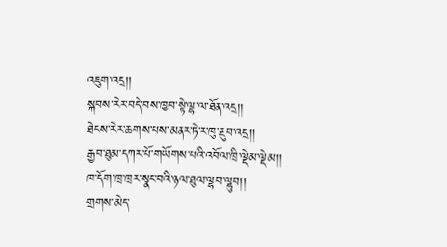འཇུག་འདྲ།།
སྐབས་རེར་བདེ་བས་ཁྱབ་སྟེ་ལྷ་ལ་ཐོན་འདྲ།།
ཐེངས་རེར་ཆགས་པས་མནར་ཏེ་ར་ཁུ་རྔུབ་འདྲ།།
རྒྱབ་ཐུམ་དཀར་པོ་གཡོགས་པའི་འབོལ་ཁྲི་ལྡེམ་ལྡེམ།།
ཁ་དོག་ཁྲ་ཁྲར་སྣང་བའི་ཉལ་ཐུལ་ལྷབ་ལྷུབ།།
གྲགས་མེད་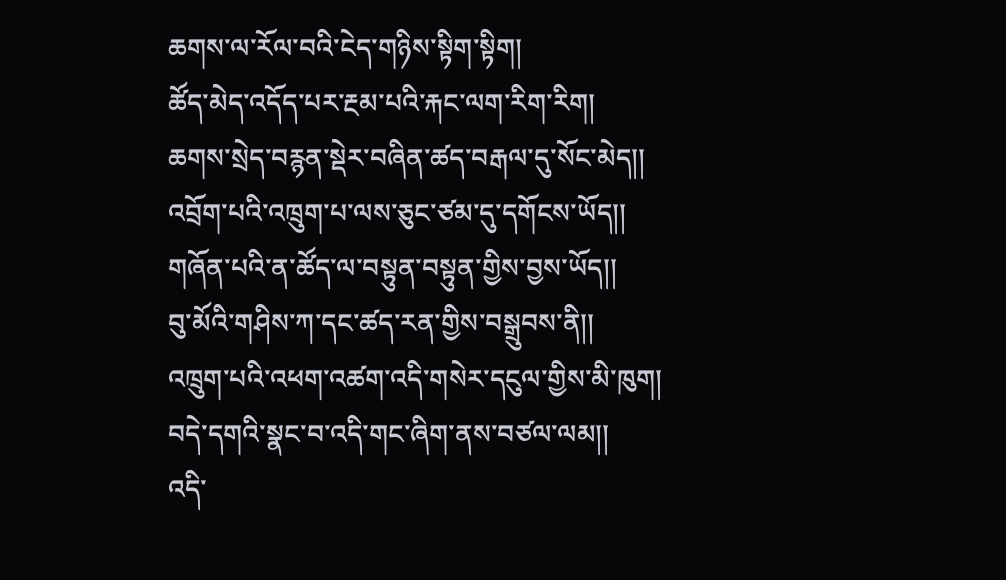ཆགས་ལ་རོལ་བའི་ངེད་གཉིས་སྟིག་སྟིག།
ཚོད་མེད་འདོད་པར་རྔམ་པའི་རྐང་ལག་རིག་རིག།
ཆགས་སྲེད་བརྙན་སྡེར་བཞིན་ཚད་བརྒལ་དུ་སོང་མེད།།
འབྲོག་པའི་འཁྲུག་པ་ལས་ཅུང་ཙམ་དུ་དགོངས་ཡོད།།
གཞོན་པའི་ན་ཚོད་ལ་བསྟུན་བསྟུན་གྱིས་བྱས་ཡོད།།
བུ་མོའི་གཤིས་ཀ་དང་ཚད་རན་གྱིས་བསྒྲུབས་ནི།།
འཁྲུག་པའི་འཕག་འཚག་འདི་གསེར་དངུལ་གྱིས་མི་ཁུག།
བདེ་དགའི་སྣང་བ་འདི་གང་ཞིག་ནས་བཙལ་ལམ།།
འདི་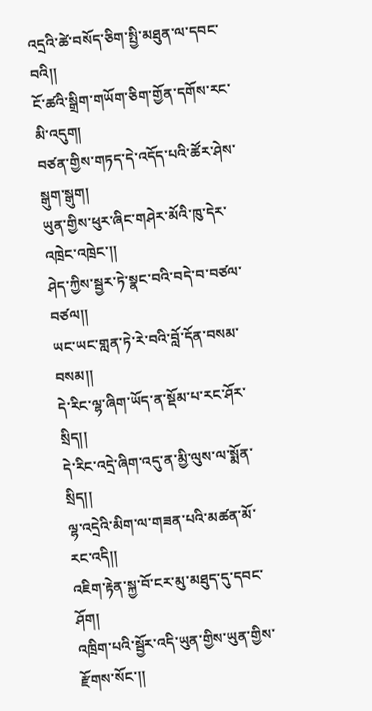འདྲའི་ཚེ་བསོད་ཅིག་སྤྱི་མཐུན་ལ་དབང་བའི།།
ངོ་ཚའི་སྒྲིག་གཡོག་ཅིག་གྱོན་དགོས་རང་མི་འདུག།
བཙན་གྱིས་གཏད་དེ་འདོད་པའི་ཚོར་ཤེས་སྒུག་སྒུག།
ཡུན་གྱིས་ཕུར་ཞིང་གཤེར་མོའི་ཁུ་དེར་འཁྲེང་འཁྲེང་།།
ཤེད་ཀྱིས་སྦྱར་ཏེ་སྣང་བའི་བདེ་བ་བཙལ་བཙལ།།
ཡང་ཡང་གླན་ཏེ་རེ་བའི་བློ་དོན་བསམ་བསམ།།
དེ་རིང་ལྷ་ཞིག་ཡོད་ན་སྡོམ་པ་རང་ཤོར་སྲིད།།
དེ་རིང་འདྲེ་ཞིག་འདུ་ན་མྱི་ལུས་ལ་སྨོན་སྲིད།།
ལྷ་འདྲེའི་མིག་ལ་གཟན་པའི་མཚན་མོ་རང་འདི།།
འཇིག་རྟེན་སྐྱ་བོ་ངར་མུ་མཐུད་དུ་དབང་ཤོག།
འཁྲིག་པའི་སྦྱོར་འདི་ཡུན་གྱིས་ཡུན་གྱིས་རྫོགས་སོང་།།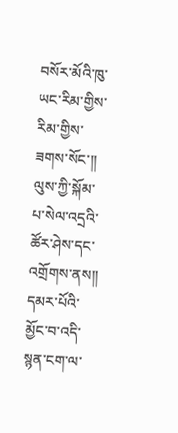བསོར་མོའི་ཁུ་ཡང་རིམ་གྱིས་རིམ་གྱིས་ཟགས་སོང་།།
ལུས་ཀྱི་སྐོམ་པ་སེལ་འདྲའི་ཚོར་ཤེས་དང་འགྲོགས་ནས།།
དམར་པོའི་མྱོང་བ་འདི་སྙན་ངག་ལ་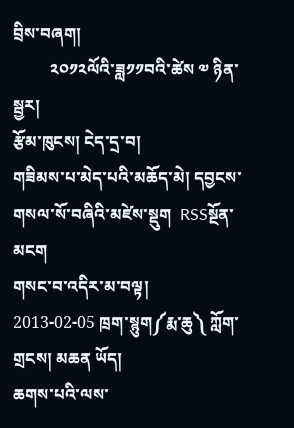བྲིས་བཞག།
         ༢༠༡༢ལོའི་ཟླ༡༡བའི་ཚེས ༧ ཉིན་སྦྱར།
རྩོམ་ཁུངས། ངེད་དྲ་བ།
གཟིམས་པ་མེད་པའི་མཆོད་མེ། དབྱངས་གསལ་སོ་བཞིའི་མཛེས་སྡུག  RSSསྔོན་མངག
གསང་བ་འདིར་མ་བལྟ།
2013-02-05 ཁྲག་སྙུག༼རྨ་ཆུ༽ ཀློག་གྲངས། མཆན ཡོད།
ཆགས་པའི་ལས་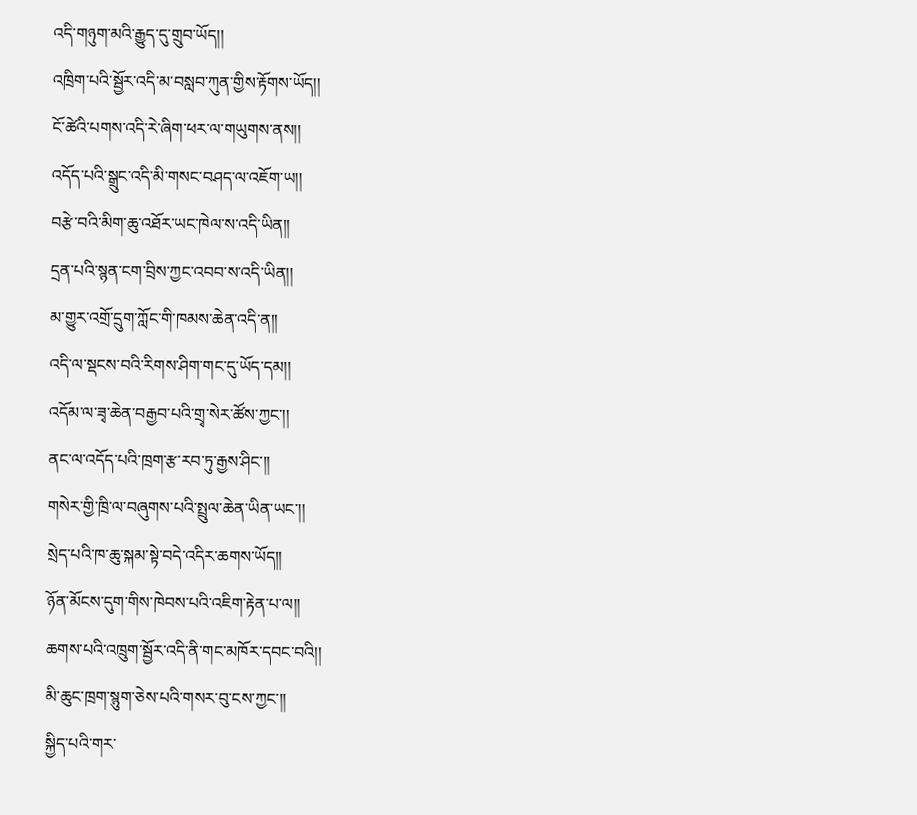འདི་གཉུག་མའི་རྒྱུད་དུ་གྲུབ་ཡོད།།
འཁྲིག་པའི་སྦྱོར་འདི་མ་བསླབ་ཀུན་གྱིས་རྟོགས་ཡོད།།
ངོ་ཚེའི་པགས་འདི་རེ་ཞིག་ཕར་ལ་གཡུགས་ནས།།
འདོད་པའི་སྒྲུང་འདི་མི་གསང་བཤད་ལ་འཇོག་ཡ།།
བརྩེ་བའི་མིག་ཆུ་འཐོར་ཡང་ཁེལ་ས་འདི་ཡིན།།
དྲན་པའི་སྙན་ངག་བྲིས་ཀྱང་འབབ་ས་འདི་ཡིན།།
མ་གྱུར་འགྲོ་དྲུག་ཀློང་གི་ཁམས་ཆེན་འདི་ན།།
འདི་ལ་སྡངས་བའི་རིགས་ཤིག་གང་དུ་ཡོད་དམ།།
འདོམ་ལ་ཟྭ་ཆེན་བརྒྱབ་པའི་གྲྭ་སེར་ཚོས་ཀྱང་།།
ནང་ལ་འདོད་པའི་ཁྲག་རྩ་རབ་ཏུ་རྒྱས་ཤིང་།།
གསེར་གྱི་ཁྲི་ལ་བཞུགས་པའི་སྤྲུལ་ཆེན་ཡིན་ཡང་།།
སྲེད་པའི་ཁ་ཆུ་སྐམ་སྟེ་བདེ་འདིར་ཆགས་ཡོད།།
ཉོན་མོངས་དུག་གིས་ཁེབས་པའི་འཇིག་རྟེན་པ་ལ།།
ཆགས་པའི་འཁྲུག་སྦྱོར་འདི་ནི་གང་མཁོར་དབང་བའི།།
མི་ཆུང་ཁྲག་སྙུག་ཅེས་པའི་གསར་བུ་ངས་ཀྱང་།།
སྐྱིད་པའི་གར་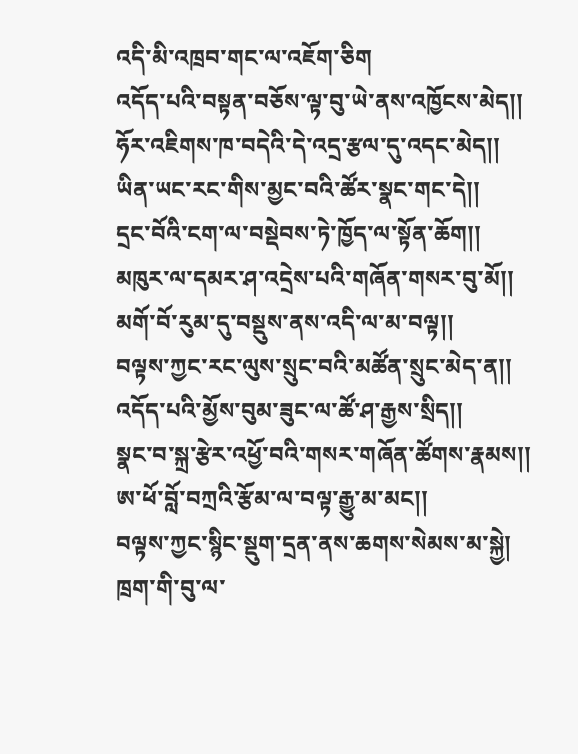འདི་མི་འཁྲབ་གང་ལ་འཇོག་ཅིག
འདོད་པའི་བསྟན་བཅོས་ལྟ་བུ་ཡེ་ནས་འཁྱོངས་མེད།།
ཧོར་འཇིགས་ཁ་བདེའི་དེ་འདྲ་རྩལ་དུ་འདང་མེད།།
ཡིན་ཡང་རང་གིས་མྱང་བའི་ཚོར་སྣང་གང་དེ།།
དྲང་བོའི་ངག་ལ་བསྡེབས་ཏེ་ཁྱོད་ལ་སྟོན་ཆོག།།
མཁུར་ལ་དམར་ཤ་འདྲེས་པའི་གཞོན་གསར་བུ་མོ།།
མགོ་བོ་རུམ་དུ་བསྡུས་ནས་འདི་ལ་མ་བལྟ།།
བལྟས་ཀྱང་རང་ལུས་སྲུང་བའི་མཚོན་སྲུང་མེད་ན།།
འདོད་པའི་མྱོས་བུམ་ཟུང་ལ་ཚོ་ཤ་རྒྱས་སྲིད།།
སྣང་བ་སྐྲ་རྩེར་འཕྱོ་བའི་གསར་གཞོན་ཚོགས་རྣམས།།
ཨ་ཕོ་བློ་བཀྲའི་རྩོམ་ལ་བལྟ་རྒྱུ་མ་མང།།
བལྟས་ཀྱང་སྙིང་སྡུག་དྲན་ནས་ཆགས་སེམས་མ་སྐྱེ།
ཁྲག་གི་བུ་ལ་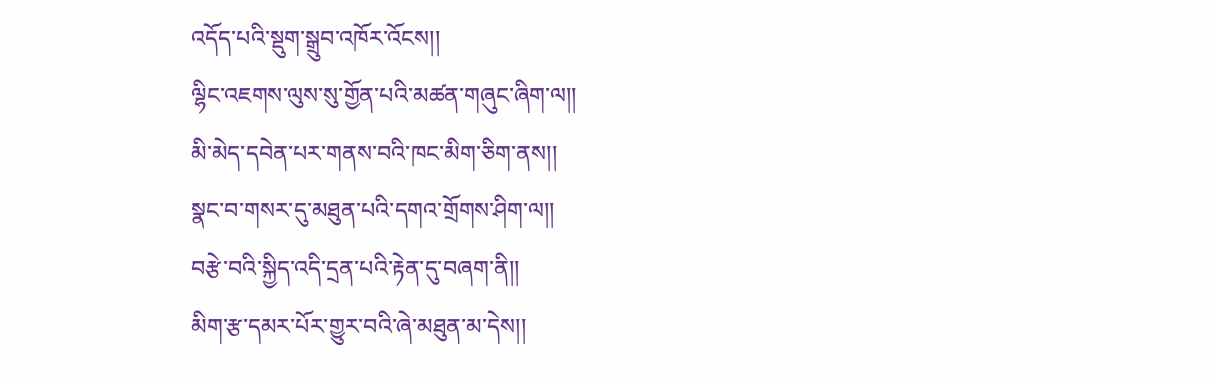འདོད་པའི་སྡུག་སྒྲུབ་འཁོར་འོངས།།
ལྷིང་འཇགས་ལུས་སུ་གྱོན་པའི་མཚན་གཞུང་ཞིག་ལ།།
མི་མེད་དབེན་པར་གནས་བའི་ཁང་མིག་ཅིག་ནས།།
སྣང་བ་གསར་དུ་མཐུན་པའི་དགའ་གྲོགས་ཤིག་ལ།།
བརྩེ་བའི་སྐྱིད་འདི་དྲན་པའི་རྟེན་དུ་བཞག་ནི།།
མིག་རྩ་དམར་པོར་གྱུར་བའི་ཞེ་མཐུན་མ་དེས།།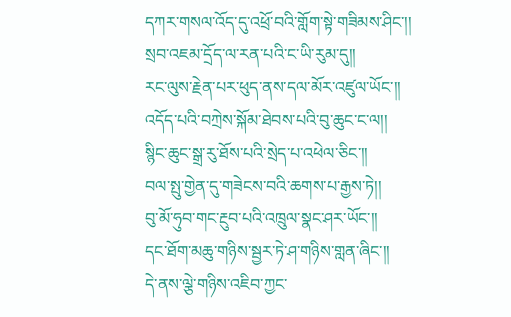དཀར་གསལ་འོད་དུ་འཕྲོ་བའི་གློག་སྟེ་གཟིམས་ཤིང་།།
སྲབ་འཇམ་དྲོད་ལ་རན་པའི་ང་ཡི་རུམ་དུ།།
རང་ལུས་རྗེན་པར་ཕུད་ནས་དལ་མོར་འཛུལ་ཡོང་།།
འདོད་པའི་བཀྲེས་སྐོམ་ཐེབས་པའི་བུ་ཆུང་ང་ལ།།
སྙིང་ཆུང་སྒྲ་རུ་ཐོས་པའི་སྲེད་པ་འཕེལ་ཅིང་།།
བལ་སྤུ་གྱེན་དུ་གཟེངས་བའི་ཆགས་པ་རྒྱས་ཏེ།།
བུ་མོ་ཧུབ་གང་རྔུབ་པའི་འཁྲུལ་སྣང་ཤར་ཡོང་།།
དང་ཐོག་མཆུ་གཉིས་སྦྱར་ཏེ་ཤ་གཉིས་གླན་ཞིང་།།
དེ་ནས་ལྕེ་གཉིས་འཇིབ་ཀྱང་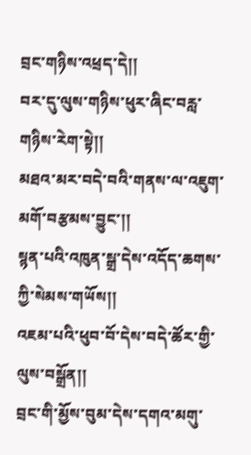བྲང་གཉིས་འཕྲད་དེ།།
བར་དུ་ལུས་གཉིས་ཕུར་ཞིང་བརླ་གཉིས་རེག་སྟེ།།
མཐའ་མར་བདེ་བའི་གནས་ལ་འཇུག་མགོ་བརྩམས་བྱུང་།།
སྙན་པའི་འཁུན་སྒྲ་དེས་འདོད་ཆགས་ཀྱི་སེམས་གཡོས།།
འཇམ་པའི་ཕུབ་བོ་དེས་བདེ་ཚོར་གྱི་ལུས་བསྒྲོན།།
བྲང་གི་མྱོས་བུམ་དེས་དགའ་མགུ་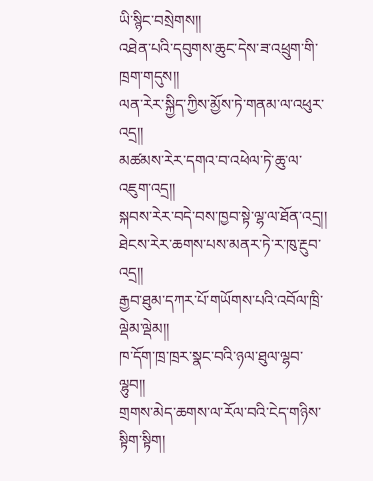ཡི་སྙིང་བསྲེགས།།
འཐེན་པའི་དབུགས་ཆུང་དེས་ཟ་འཕྲུག་གི་ཁྲག་གདུས།།
ལན་རེར་སྐྱིད་ཀྱིས་མྱོས་ཏེ་གནམ་ལ་འཕུར་འདྲ།།
མཚམས་རེར་དགའ་བ་འཕེལ་ཏེ་ཆུ་ལ་འཇུག་འདྲ།།
སྐབས་རེར་བདེ་བས་ཁྱབ་སྟེ་ལྷ་ལ་ཐོན་འདྲ།།
ཐེངས་རེར་ཆགས་པས་མནར་ཏེ་ར་ཁུ་རྔུབ་འདྲ།།
རྒྱབ་ཐུམ་དཀར་པོ་གཡོགས་པའི་འབོལ་ཁྲི་ལྡེམ་ལྡེམ།།
ཁ་དོག་ཁྲ་ཁྲར་སྣང་བའི་ཉལ་ཐུལ་ལྷབ་ལྷུབ།།
གྲགས་མེད་ཆགས་ལ་རོལ་བའི་ངེད་གཉིས་སྟིག་སྟིག།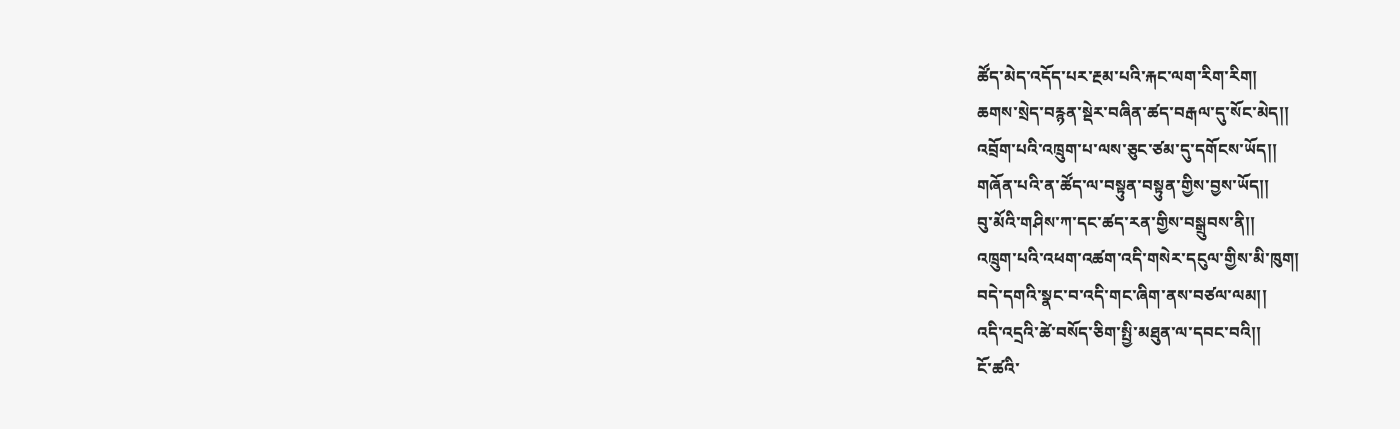ཚོད་མེད་འདོད་པར་རྔམ་པའི་རྐང་ལག་རིག་རིག།
ཆགས་སྲེད་བརྙན་སྡེར་བཞིན་ཚད་བརྒལ་དུ་སོང་མེད།།
འབྲོག་པའི་འཁྲུག་པ་ལས་ཅུང་ཙམ་དུ་དགོངས་ཡོད།།
གཞོན་པའི་ན་ཚོད་ལ་བསྟུན་བསྟུན་གྱིས་བྱས་ཡོད།།
བུ་མོའི་གཤིས་ཀ་དང་ཚད་རན་གྱིས་བསྒྲུབས་ནི།།
འཁྲུག་པའི་འཕག་འཚག་འདི་གསེར་དངུལ་གྱིས་མི་ཁུག།
བདེ་དགའི་སྣང་བ་འདི་གང་ཞིག་ནས་བཙལ་ལམ།།
འདི་འདྲའི་ཚེ་བསོད་ཅིག་སྤྱི་མཐུན་ལ་དབང་བའི།།
ངོ་ཚའི་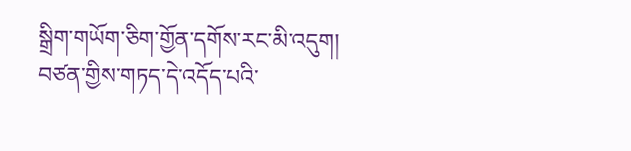སྒྲིག་གཡོག་ཅིག་གྱོན་དགོས་རང་མི་འདུག།
བཙན་གྱིས་གཏད་དེ་འདོད་པའི་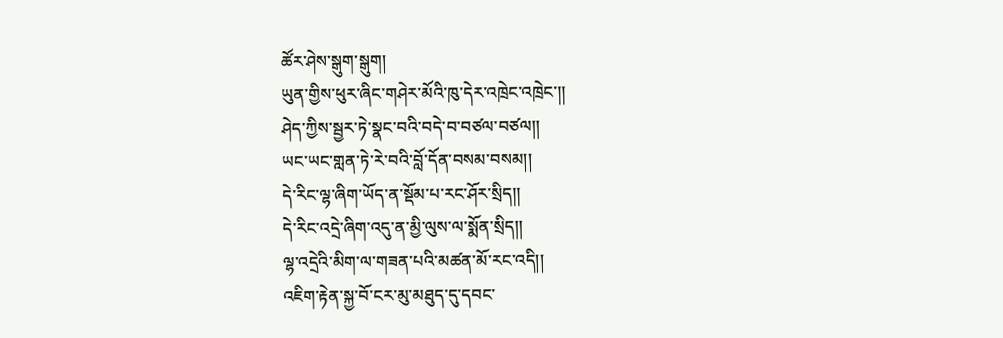ཚོར་ཤེས་སྒུག་སྒུག།
ཡུན་གྱིས་ཕུར་ཞིང་གཤེར་མོའི་ཁུ་དེར་འཁྲེང་འཁྲེང་།།
ཤེད་ཀྱིས་སྦྱར་ཏེ་སྣང་བའི་བདེ་བ་བཙལ་བཙལ།།
ཡང་ཡང་གླན་ཏེ་རེ་བའི་བློ་དོན་བསམ་བསམ།།
དེ་རིང་ལྷ་ཞིག་ཡོད་ན་སྡོམ་པ་རང་ཤོར་སྲིད།།
དེ་རིང་འདྲེ་ཞིག་འདུ་ན་མྱི་ལུས་ལ་སྨོན་སྲིད།།
ལྷ་འདྲེའི་མིག་ལ་གཟན་པའི་མཚན་མོ་རང་འདི།།
འཇིག་རྟེན་སྐྱ་བོ་ངར་མུ་མཐུད་དུ་དབང་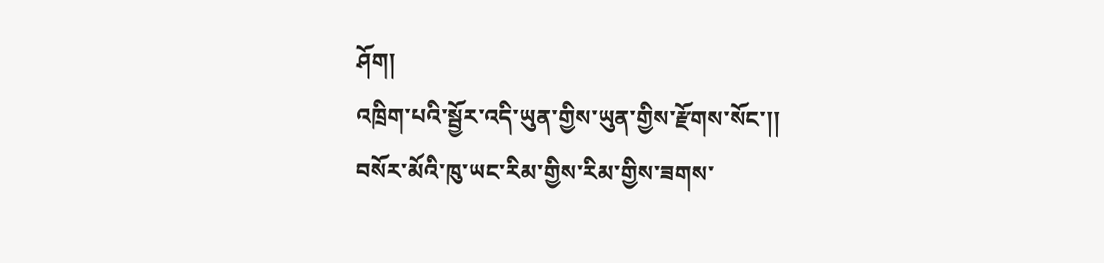ཤོག།
འཁྲིག་པའི་སྦྱོར་འདི་ཡུན་གྱིས་ཡུན་གྱིས་རྫོགས་སོང་།།
བསོར་མོའི་ཁུ་ཡང་རིམ་གྱིས་རིམ་གྱིས་ཟགས་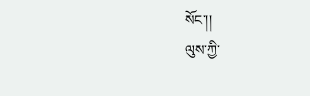སོང་།།
ལུས་ཀྱི་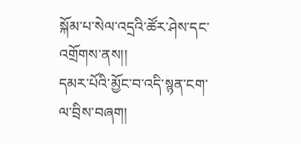སྐོམ་པ་སེལ་འདྲའི་ཚོར་ཤེས་དང་འགྲོགས་ནས།།
དམར་པོའི་མྱོང་བ་འདི་སྙན་ངག་ལ་བྲིས་བཞག།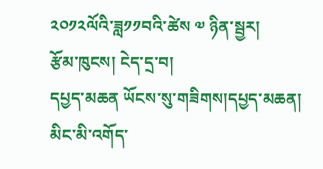༢༠༡༢ལོའི་ཟླ༡༡བའི་ཚེས ༧ ཉིན་སྦྱར།
རྩོམ་ཁུངས། ངེད་དྲ་བ།
དཔྱད་མཆན ཡོངས་སུ་གཟིགས།དཔྱད་མཆན།
མིང་མི་འགོད་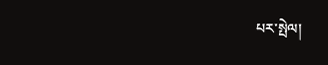པར་སྤེལ།